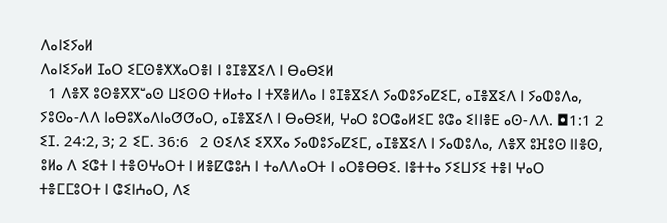ⴷⴰⵏⵉⵢⴰⵍ
ⴷⴰⵏⵉⵢⴰⵍ ⵊⴰⵔ ⵉⵎⵙⴻⵅⵅⴰⵔⴻⵏ ⵏ ⵓⵊⴻⴵⵉⴷ ⵏ ⴱⴰⴱⵉⵍ
  1 ⴷⴻⴳ ⵓⵙⴻⴳⴳⵯⴰⵙ ⵡⵉⵙⵙ ⵜⵍⴰⵜⴰ ⵏ ⵜⴳⴻⵍⴷⴰ ⵏ ⵓⵊⴻⴵⵉⴷ ⵢⴰⵀⵓⵢⴰⵇⵉⵎ, ⴰⵊⴻⴵⵉⴷ ⵏ ⵢⴰⵀⵓⴷⴰ, ⵢⵓⵙⴰ-ⴷⴷ ⵏⴰⴱⵓⵅⴰⴷⵏⴰⵚⵚⴰⵔ, ⴰⵊⴻⴵⵉⴷ ⵏ ⴱⴰⴱⵉⵍ, ⵖⴰⵔ ⵓⵔⵛⴰⵍⵉⵎ ⵓⵛⴰ ⵉⵏⵏⴻⴹ ⴰⵙ-ⴷⴷ. ◘1:1 2 ⵉⵊ. 24:2, 3; 2 ⵉⵎ. 36:6   2 ⵙⵉⴷⵉ ⵉⴳⴳⴰ ⵢⴰⵀⵓⵢⴰⵇⵉⵎ, ⴰⵊⴻⴵⵉⴷ ⵏ ⵢⴰⵀⵓⴷⴰ, ⴷⴻⴳ ⵓⴼⵓⵙ ⵏⵏⴻⵙ, ⵓⵍⴰ ⴷ ⵉⵛⵜ ⵏ ⵜⴻⵙⵖⴰⵔⵜ ⵏ ⵍⴻⵇⵛⵓⵄ ⵏ ⵜⴰⴷⴷⴰⵔⵜ ⵏ ⴰⵔⴻⴱⴱⵉ. ⵏⴻⵜⵜⴰ ⵢⵉⵡⵢⵉ ⵜⴻⵏ ⵖⴰⵔ ⵜⴻⵎⵎⵓⵔⵜ ⵏ ⵛⵉⵏⵄⴰⵔ, ⴷⵉ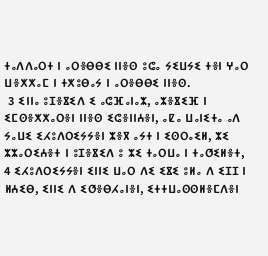ⵜⴰⴷⴷⴰⵔⵜ ⵏ ⴰⵔⴻⴱⴱⵉ ⵏⵏⴻⵙ ⵓⵛⴰ ⵢⵉⵡⵢⵉ ⵜⴻⵏ ⵖⴰⵔ ⵡⴻⵅⵅⴰⵎ ⵏ ⵜⵅⵓⴱⴰⵢ ⵏ ⴰⵔⴻⴱⴱⵉ ⵏⵏⴻⵙ.
 3 ⵉⵏⵏⴰ ⵓⵊⴻⴵⵉⴷ ⵉ ⴰⵛⴼⴰⵏⴰⵣ, ⴰⵣⴻⴵⵉⴼ ⵏ ⵉⵎⵙⴻⵅⵅⴰⵔⴻⵏ ⵏⵏⴻⵙ ⵉⵛⴻⵏⵏⵄⴻⵏ, ⴰⵇⴰ ⵡⴰⵏⵉⵜⴰ ⴰⴷ ⵢⴰⵡⵉ ⵉⵃⵓⴷⵔⵉⵢⵢⴻⵏ ⵣⴻⴳ ⴰⵢⵜ ⵏ ⵉⵙⵔⴰⵉⵍ, ⵣⵉ ⵣⵣⴰⵔⵉⵄⴻⵜ ⵏ ⵓⵊⴻⴵⵉⴷ ⵓ ⵣⵉ ⵜⴰⵔⵡⴰ ⵏ ⵜⴰⵚⵉⵍⴻⵜ,   4 ⵉⵃⵓⴷⵔⵉⵢⵢⴻⵏ ⵉⵏⵏⵉ ⵡⴰⵔ ⴷⵉ ⵉⴵⵉ ⵓⵍⴰ ⴷ ⵉⵊⵊ ⵏ ⵍⵄⵉⴱ, ⵉⵏⵏⵉ ⴷ ⵉⵚⴻⴱⵃⴰⵏⴻⵏ, ⵉⵜⵜⵡⴰⵙⵙⵍⴻⵎⴷⴻⵏ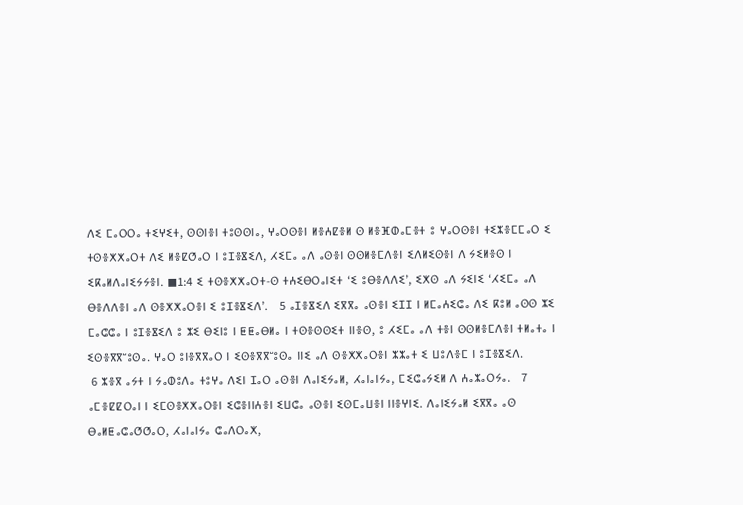ⴷⵉ ⵎⴰⵔⵔⴰ ⵜⵉⵖⵉⵜ, ⵙⵙⵏⴻⵏ ⵜⵓⵙⵙⵏⴰ, ⵖⴰⵔⵙⴻⵏ ⵍⴻⵄⵇⴻⵍ ⵙ ⵍⴻⴼⵀⴰⵎⴻⵜ ⵓ ⵖⴰⵔⵙⴻⵏ ⵜⵉⵣⴻⵎⵎⴰⵔ ⵉ ⵜⵙⴻⵅⵅⴰⵔⵜ ⴷⵉ ⵍⴻⵇⵚⴰⵔ ⵏ ⵓⵊⴻⴵⵉⴷ, ⵃⵉⵎⴰ ⴰⴷ ⴰⵙⴻⵏ ⵙⵙⵍⴻⵎⴷⴻⵏ ⵉⴷⵍⵉⵙⴻⵏ ⴷ ⵢⵉⵍⴻⵙ ⵏ ⵉⴽⴰⵍⴷⴰⵏⵉⵢⵢⴻⵏ. ◼1:4 ⵉ ⵜⵙⴻⵅⵅⴰⵔⵜ-ⵙ ⵜⵄⵉⴱⵔⴰⵏⵉⵜ ‘ⵉ ⵓⴱⴻⴷⴷⵉ’, ⵉⵅⵙ ⴰⴷ ⵢⵉⵏⵉ ‘ⵃⵉⵎⴰ ⴰⴷ ⴱⴻⴷⴷⴻⵏ ⴰⴷ ⵙⴻⵅⵅⴰⵔⴻⵏ ⵉ ⵓⵊⴻⴵⵉⴷ’.   5 ⴰⵊⴻⴵⵉⴷ ⵉⴳⴳⴰ ⴰⵙⴻⵏ ⵉⵊⵊ ⵏ ⵍⵎⴰⵄⵉⵛⴰ ⴷⵉ ⴽⵓⵍ ⴰⵙⵙ ⵣⵉ ⵎⴰⵛⵛⴰ ⵏ ⵓⵊⴻⴵⵉⴷ ⵓ ⵣⵉ ⴱⵉⵏⵓ ⵏ ⵟⵟⴰⴱⵍⴰ ⵏ ⵜⵙⴻⵙⵙⵉⵜ ⵏⵏⴻⵙ, ⵓ ⵃⵉⵎⴰ ⴰⴷ ⵜⴻⵏ ⵙⵙⵍⴻⵎⴷⴻⵏ ⵜⵍⴰⵜⴰ ⵏ ⵉⵙⴻⴳⴳⵯⵓⵙⴰ. ⵖⴰⵔ ⵓⵏⴻⴳⴳⴰⵔ ⵏ ⵉⵙⴻⴳⴳⵯⵓⵙⴰ ⵏⵏⵉ ⴰⴷ ⵙⴻⵅⵅⴰⵔⴻⵏ ⵣⵣⴰⵜ ⵉ ⵡⵓⴷⴻⵎ ⵏ ⵓⵊⴻⴵⵉⴷ.
 6 ⵣⴻⴳ ⴰⵢⵜ ⵏ ⵢⴰⵀⵓⴷⴰ ⵜⵓⵖⴰ ⴷⵉⵏ ⵊⴰⵔ ⴰⵙⴻⵏ ⴷⴰⵏⵉⵢⴰⵍ, ⵃⴰⵏⴰⵏⵢⴰ, ⵎⵉⵛⴰⵢⵉⵍ ⴷ ⵄⴰⵣⴰⵔⵢⴰ.   7 ⴰⵎⴻⵇⵇⵔⴰⵏ ⵏ ⵉⵎⵙⴻⵅⵅⴰⵔⴻⵏ ⵉⵛⴻⵏⵏⵄⴻⵏ ⵉⵡⵛⴰ ⴰⵙⴻⵏ ⵉⵙⵎⴰⵡⴻⵏ ⵏⵏⴻⵖⵏⵉ. ⴷⴰⵏⵉⵢⴰⵍ ⵉⴳⴳⴰ ⴰⵙ ⴱⴰⵍⵟⴰⵛⴰⵚⵚⴰⵔ, ⵃⴰⵏⴰⵏⵢⴰ ⵛⴰⴷⵔⴰⵅ,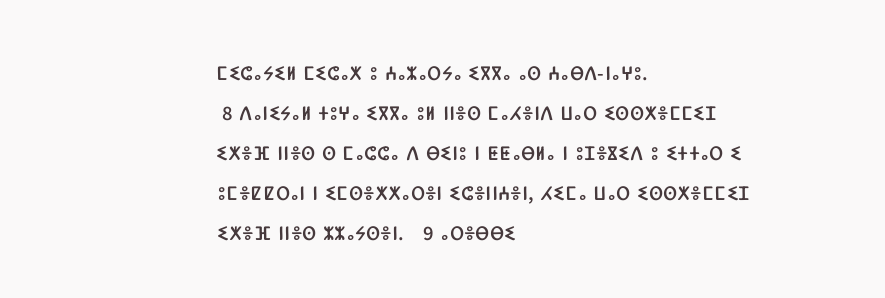ⵎⵉⵛⴰⵢⵉⵍ ⵎⵉⵛⴰⵅ ⵓ ⵄⴰⵣⴰⵔⵢⴰ ⵉⴳⴳⴰ ⴰⵙ ⵄⴰⴱⴷ-ⵏⴰⵖⵓ.
 8 ⴷⴰⵏⵉⵢⴰⵍ ⵜⵓⵖⴰ ⵉⴳⴳⴰ ⵓⵍ ⵏⵏⴻⵙ ⵎⴰⵃⴻⵏⴷ ⵡⴰⵔ ⵉⵙⵙⵅⴻⵎⵎⵉⵊ ⵉⵅⴻⴼ ⵏⵏⴻⵙ ⵙ ⵎⴰⵛⵛⴰ ⴷ ⴱⵉⵏⵓ ⵏ ⵟⵟⴰⴱⵍⴰ ⵏ ⵓⵊⴻⴵⵉⴷ ⵓ ⵉⵜⵜⴰⵔ ⵉ ⵓⵎⴻⵇⵇⵔⴰⵏ ⵏ ⵉⵎⵙⴻⵅⵅⴰⵔⴻⵏ ⵉⵛⴻⵏⵏⵄⴻⵏ, ⵃⵉⵎⴰ ⵡⴰⵔ ⵉⵙⵙⵅⴻⵎⵎⵉⵊ ⵉⵅⴻⴼ ⵏⵏⴻⵙ ⵣⵣⴰⵢⵙⴻⵏ.   9 ⴰⵔⴻⴱⴱⵉ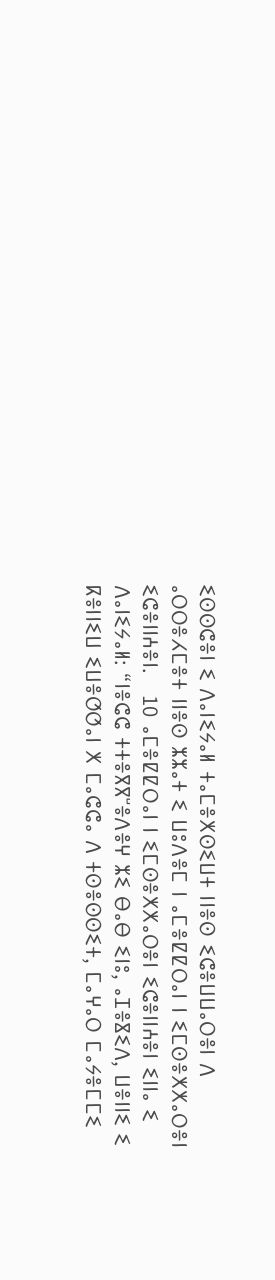ⵉⵙⵙⵛⴻⵏ ⵉ ⴷⴰⵏⵉⵢⴰⵍ ⵜⴰⵎⴻⵅⵙⵉⵡⵜ ⵏⵏⴻⵙ ⵉⵛⴻⵡⵡⴰⵔⴻⵏ ⴷ ⴰⵔⵔⴻⵃⵎⴻⵜ ⵏⵏⴻⵙ ⵣⵣⴰⵜ ⵉ ⵡⵓⴷⴻⵎ ⵏ ⴰⵎⴻⵇⵇⵔⴰⵏ ⵏ ⵉⵎⵙⴻⵅⵅⴰⵔⴻⵏ ⵉⵛⴻⵏⵏⵄⴻⵏ.   10 ⴰⵎⴻⵇⵇⵔⴰⵏ ⵏ ⵉⵎⵙⴻⵅⵅⴰⵔⴻⵏ ⵉⵛⴻⵏⵏⵄⴻⵏ ⵉⵏⵏⴰ ⵉ ⴷⴰⵏⵉⵢⴰⵍ: “ⵏⴻⵛⵛ ⵜⵜⴻⴳⴳⵯⴻⴷⴻⵖ ⵣⵉ ⴱⴰⴱ ⵉⵏⵓ, ⴰⵊⴻⴵⵉⴷ, ⵡⴻⵏⵏⵉ ⵉ ⴽⴻⵏⵏⵉⵡ ⵉⵡⴻⵚⵚⴰⵏ ⵅ ⵎⴰⵛⵛⴰ ⴷ ⵜⵙⴻⵙⵙⵉⵜ, ⵎⴰⵖⴰⵔ ⵎⴰⵢⴻⵎⵎⵉ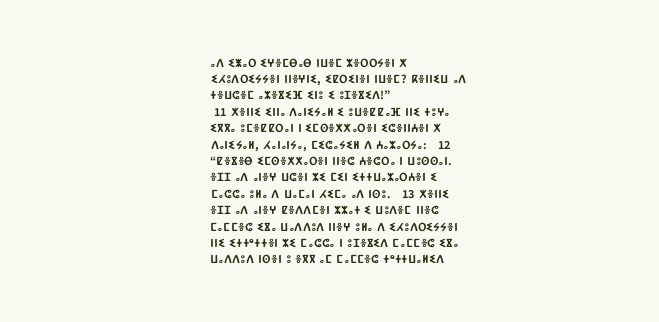ⴰⴷ ⵉⵥⴰⵔ ⵉⵖⴻⵎⴱⴰⴱ ⵏⵡⴻⵎ ⵣⴻⵔⵔⵢⴻⵏ ⵅ ⵉⵃⵓⴷⵔⵉⵢⵢⴻⵏ ⵏⵏⴻⵖⵏⵉ, ⵉⵇⵔⵉⵏⴻⵏ ⵏⵡⴻⵎ? ⴽⴻⵏⵏⵉⵡ ⴰⴷ ⵜⴻⵡⵛⴻⵎ ⴰⵣⴻⴵⵉⴼ ⵉⵏⵓ ⵉ ⵓⵊⴻⴵⵉⴷ!”
 11 ⵅⴻⵏⵏⵉ ⵉⵏⵏⴰ ⴷⴰⵏⵉⵢⴰⵍ ⵉ ⵓⵡⴻⵇⵇⴰⴼ ⵏⵏⵉ ⵜⵓⵖⴰ ⵉⴳⴳⴰ ⵓⵎⴻⵇⵇⵔⴰⵏ ⵏ ⵉⵎⵙⴻⵅⵅⴰⵔⴻⵏ ⵉⵛⴻⵏⵏⵄⴻⵏ ⵅ ⴷⴰⵏⵉⵢⴰⵍ, ⵃⴰⵏⴰⵏⵢⴰ, ⵎⵉⵛⴰⵢⵉⵍ ⴷ ⵄⴰⵣⴰⵔⵢⴰ:   12 “ⵇⴻⴵⴻⴱ ⵉⵎⵙⴻⵅⵅⴰⵔⴻⵏ ⵏⵏⴻⵛ ⵄⴻⵛⵔⴰ ⵏ ⵡⵓⵙⵙⴰⵏ. ⴻⵊⵊ ⴰⴷ ⴰⵏⴻⵖ ⵡⵛⴻⵏ ⵣⵉ ⵎⵉⵏ ⵉⵜⵜⵡⴰⵣⴰⵔⵄⴻⵏ ⵉ ⵎⴰⵛⵛⴰ ⵓⵍⴰ ⴷ ⵡⴰⵎⴰⵏ ⵃⵉⵎⴰ ⴰⴷ ⵏⵙⵓ.   13 ⵅⴻⵏⵏⵉ ⴻⵊⵊ ⴰⴷ ⴰⵏⴻⵖ ⵇⴻⴷⴷⵎⴻⵏ ⵣⵣⴰⵜ ⵉ ⵡⵓⴷⴻⵎ ⵏⵏⴻⵛ ⵎⴰⵎⵎⴻⵛ ⵉⴵⴰ ⵡⴰⴷⴷⵓⴷ ⵏⵏⴻⵖ ⵓⵍⴰ ⴷ ⵉⵃⵓⴷⵔⵉⵢⵢⴻⵏ ⵏⵏⵉ ⵉⵜⵜᵉⵜⵜⴻⵏ ⵣⵉ ⵎⴰⵛⵛⴰ ⵏ ⵓⵊⴻⴵⵉⴷ ⵎⴰⵎⵎⴻⵛ ⵉⴵⴰ ⵡⴰⴷⴷⵓⴷ ⵏⵙⴻⵏ ⵓ ⴻⴳⴳ ⴰⵎ ⵎⴰⵎⵎⴻⵛ ⵜᵉⵜⵜⵡⴰⵍⵉⴷ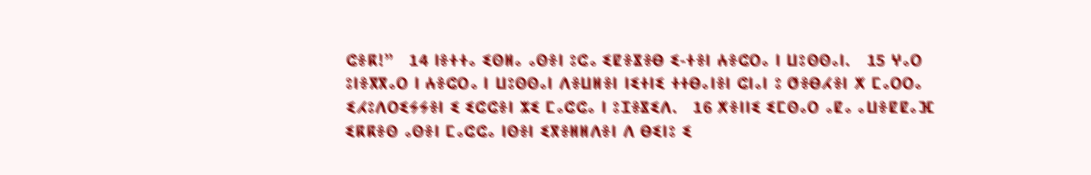ⵛⴻⴽ!”   14 ⵏⴻⵜⵜⴰ ⵉⵙⵍⴰ ⴰⵙⴻⵏ ⵓⵛⴰ ⵉⵇⴻⴵⴻⴱ ⵉ-ⵜⴻⵏ ⵄⴻⵛⵔⴰ ⵏ ⵡⵓⵙⵙⴰⵏ.   15 ⵖⴰⵔ ⵓⵏⴻⴳⴳⴰⵔ ⵏ ⵄⴻⵛⵔⴰ ⵏ ⵡⵓⵙⵙⴰⵏ ⴷⴻⵡⵍⴻⵏ ⵏⵉⵜⵏⵉ ⵜⵜⴱⴰⵏⴻⵏ ⵛⵏⴰⵏ ⵓ ⵚⴻⴱⵃⴻⵏ ⵅ ⵎⴰⵔⵔⴰ ⵉⵃⵓⴷⵔⵉⵢⵢⴻⵏ ⵉ ⵉⵛⵛⴻⵏ ⵣⵉ ⵎⴰⵛⵛⴰ ⵏ ⵓⵊⴻⴵⵉⴷ.   16 ⵅⴻⵏⵏⵉ ⵉⵎⵙⴰⵔ ⴰⵇⴰ ⴰⵡⴻⵇⵇⴰⴼ ⵉⴽⴽⴻⵙ ⴰⵙⴻⵏ ⵎⴰⵛⵛⴰ ⵏⵙⴻⵏ ⵉⴳⴻⵍⵍⴷⴻⵏ ⴷ ⴱⵉⵏⵓ ⵉ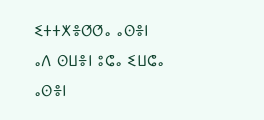ⵉⵜⵜⵅⴻⵚⵚⴰ ⴰⵙⴻⵏ ⴰⴷ ⵙⵡⴻⵏ ⵓⵛⴰ ⵉⵡⵛⴰ ⴰⵙⴻⵏ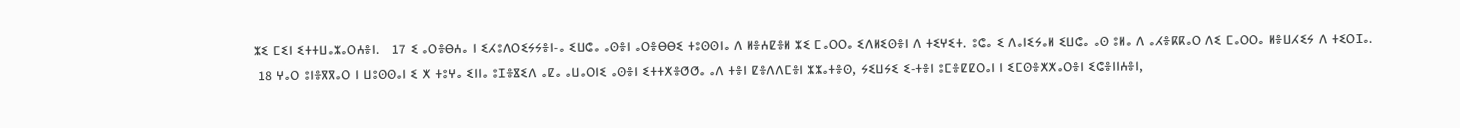ⵣⵉ ⵎⵉⵏ ⵉⵜⵜⵡⴰⵣⴰⵔⵄⴻⵏ.   17 ⵉ ⴰⵔⴻⴱⵄⴰ ⵏ ⵉⵃⵓⴷⵔⵉⵢⵢⴻⵏ-ⴰ ⵉⵡⵛⴰ ⴰⵙⴻⵏ ⴰⵔⴻⴱⴱⵉ ⵜⵓⵙⵙⵏⴰ ⴷ ⵍⴻⵄⵇⴻⵍ ⵣⵉ ⵎⴰⵔⵔⴰ ⵉⴷⵍⵉⵙⴻⵏ ⴷ ⵜⵉⵖⵉⵜ. ⵓⵛⴰ ⵉ ⴷⴰⵏⵉⵢⴰⵍ ⵉⵡⵛⴰ ⴰⵙ ⵓⵍⴰ ⴷ ⴰⵃⴻⴽⴽⴰⵔ ⴷⵉ ⵎⴰⵔⵔⴰ ⵍⴻⵡⵃⵉⵢ ⴷ ⵜⵉⵔⵊⴰ.
 18 ⵖⴰⵔ ⵓⵏⴻⴳⴳⴰⵔ ⵏ ⵡⵓⵙⵙⴰⵏ ⵉ ⵅ ⵜⵓⵖⴰ ⵉⵏⵏⴰ ⵓⵊⴻⴵⵉⴷ ⴰⵇⴰ ⴰⵡⴰⵔⵏⵉ ⴰⵙⴻⵏ ⵉⵜⵜⵅⴻⵚⵚⴰ ⴰⴷ ⵜⴻⵏ ⵇⴻⴷⴷⵎⴻⵏ ⵣⵣⴰⵜⴻⵙ, ⵢⵉⵡⵢⵉ ⵉ-ⵜⴻⵏ ⵓⵎⴻⵇⵇⵔⴰⵏ ⵏ ⵉⵎⵙⴻⵅⵅⴰⵔⴻⵏ ⵉⵛⴻⵏⵏⵄⴻⵏ,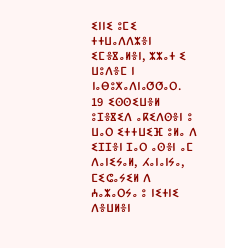ⵉⵏⵏⵉ ⵓⵎⵉ ⵜⵜⵡⴰⴷⴷⵣⴻⵏ ⵉⵎⴻⴵⴰⵍⴻⵏ, ⵣⵣⴰⵜ ⵉ ⵡⵓⴷⴻⵎ ⵏ ⵏⴰⴱⵓⵅⴰⴷⵏⴰⵚⵚⴰⵔ.   19 ⵉⵙⵙⵉⵡⴻⵍ ⵓⵊⴻⴵⵉⴷ ⴰⴽⵉⴷⵙⴻⵏ ⵓ ⵡⴰⵔ ⵉⵜⵜⵡⵉⴼ ⵓⵍⴰ ⴷ ⵉⵊⵊⴻⵏ ⵊⴰⵔ ⴰⵙⴻⵏ ⴰⵎ ⴷⴰⵏⵉⵢⴰⵍ, ⵃⴰⵏⴰⵏⵢⴰ, ⵎⵉⵛⴰⵢⵉⵍ ⴷ ⵄⴰⵣⴰⵔⵢⴰ ⵓ ⵏⵉⵜⵏⵉ ⴷⴻⵡⵍⴻⵏ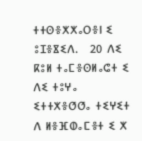ⵜⵜⵙⴻⵅⵅⴰⵔⴻⵏ ⵉ ⵓⵊⴻⴵⵉⴷ.   20 ⴷⵉ ⴽⵓⵍ ⵜⴰⵎⴻⵙⵍⴰⵛⵜ ⵉ ⴷⵉ ⵜⵓⵖⴰ ⵉⵜⵜⵅⴻⵚⵚⴰ ⵜⵉⵖⵉⵜ ⴷ ⵍⴻⴼⵀⴰⵎⴻⵜ ⵉ ⵅ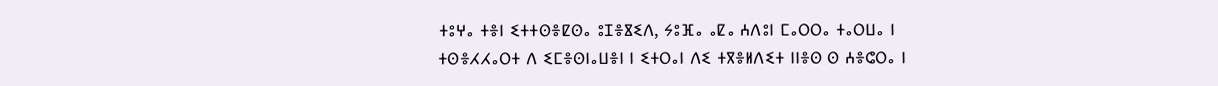ⵜⵓⵖⴰ ⵜⴻⵏ ⵉⵜⵜⵙⴻⵇⵙⴰ ⵓⵊⴻⴵⵉⴷ, ⵢⵓⴼⴰ ⴰⵇⴰ ⵄⴷⵓⵏ ⵎⴰⵔⵔⴰ ⵜⴰⵔⵡⴰ ⵏ ⵜⵙⴻⵃⵃⴰⵔⵜ ⴷ ⵉⵎⴻⵙⵏⴰⵡⴻⵏ ⵏ ⵉⵜⵔⴰⵏ ⴷⵉ ⵜⴳⴻⵍⴷⵉⵜ ⵏⵏⴻⵙ ⵙ ⵄⴻⵛⵔⴰ ⵏ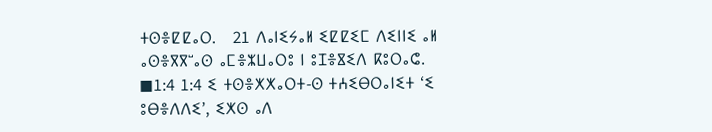ⵜⵙⴻⵇⵇⴰⵔ.   21 ⴷⴰⵏⵉⵢⴰⵍ ⵉⵇⵇⵉⵎ ⴷⵉⵏⵏⵉ ⴰⵍ ⴰⵙⴻⴳⴳⵯⴰⵙ ⴰⵎⴻⵣⵡⴰⵔⵓ ⵏ ⵓⵊⴻⴵⵉⴷ ⴽⵓⵔⴰⵛ.
◼1:4 1:4 ⵉ ⵜⵙⴻⵅⵅⴰⵔⵜ-ⵙ ⵜⵄⵉⴱⵔⴰⵏⵉⵜ ‘ⵉ ⵓⴱⴻⴷⴷⵉ’, ⵉⵅⵙ ⴰⴷ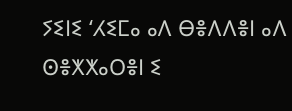ⵢⵉⵏⵉ ‘ⵃⵉⵎⴰ ⴰⴷ ⴱⴻⴷⴷⴻⵏ ⴰⴷ ⵙⴻⵅⵅⴰⵔⴻⵏ ⵉ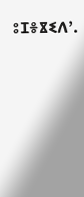ⵓⵊⴻⴵⵉⴷ’.